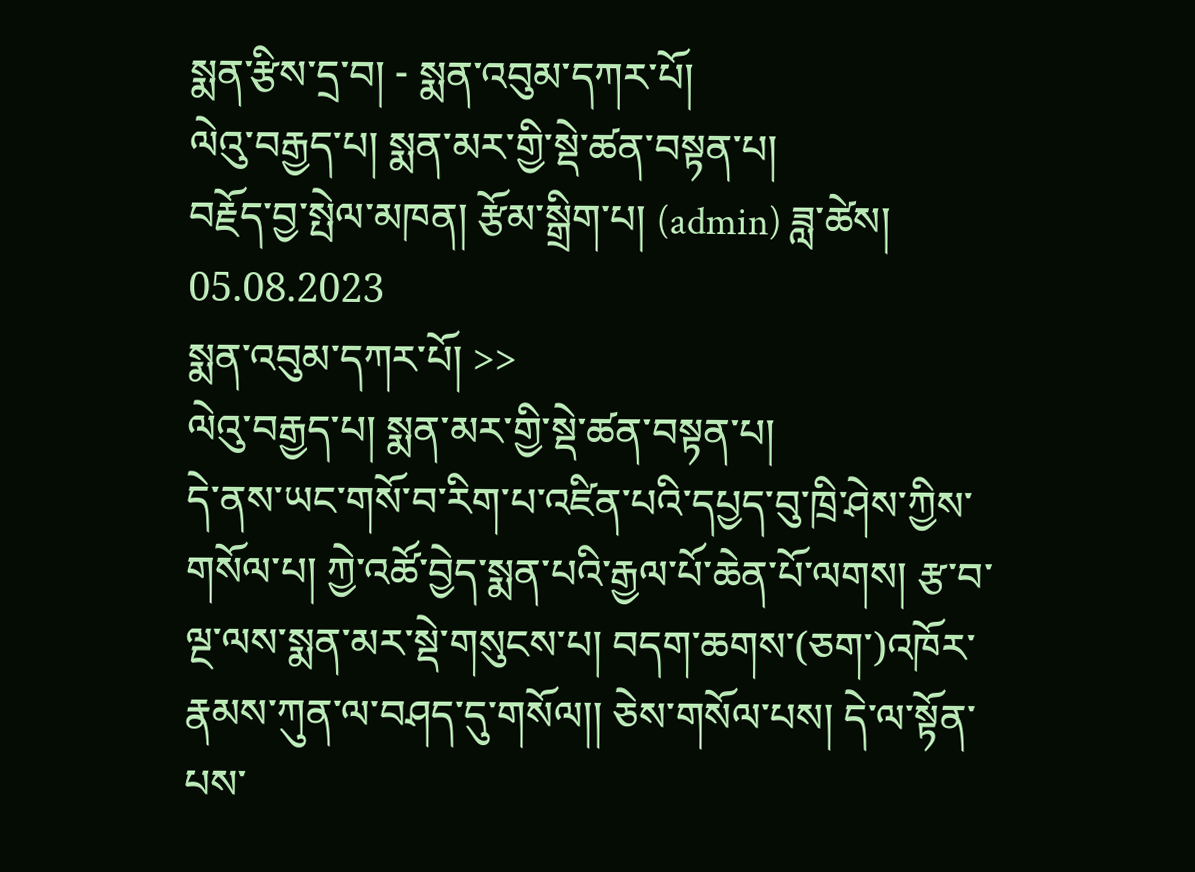སྨན་རྩིས་དྲ་བ། - སྨན་འབུམ་དཀར་པོ།
ལེའུ་བརྒྱད་པ། སྨན་མར་གྱི་སྡེ་ཚན་བསྟན་པ།
བརྗོད་བྱ་སྤེལ་མཁན། རྩོམ་སྒྲིག་པ། (admin) ཟླ་ཚེས། 05.08.2023
སྨན་འབུམ་དཀར་པོ། >>
ལེའུ་བརྒྱད་པ། སྨན་མར་གྱི་སྡེ་ཚན་བསྟན་པ།
དེ་ནས་ཡང་གསོ་བ་རིག་པ་འཛིན་པའི་དཔྱད་བུ་ཁྲི་ཤེས་ཀྱིས་གསོལ་པ། ཀྱེ་འཚོ་བྱེད་སྨན་པའི་རྒྱལ་པོ་ཆེན་པོ་ལགས། རྩ་བ་ལྔ་ལས་སྨན་མར་སྡེ་གསུངས་པ། བདག་ཆགས་(ཅག་)འཁོར་རྣམས་ཀུན་ལ་བཤད་དུ་གསོལ།། ཅེས་གསོལ་པས། དེ་ལ་སྟོན་པས་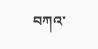བཀའ་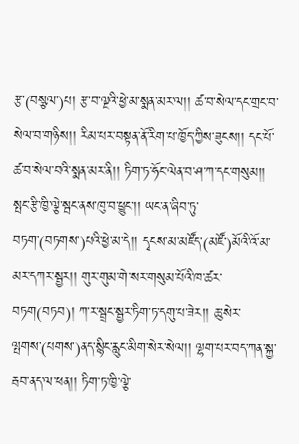རྩ་(བསྩལ་)པ། རྩ་བ་ལྔའི་ཕྱེ་མ་སྨན་མར་ལ།། ཚ་བ་སེལ་དང་གྲང་བ་སེལ་བ་གཉིས།། རིམ་པར་བསྟན་ནོ་རིག་པ་ཁྱོད་ཀྱིས་ཟུངས།། དང་པོ་ཚ་བ་སེལ་བའི་སྨན་མར་ནི།། ཏིག་ཏ་ཧོང་ལེན་བ་ཤ་ཀ་དང་གསུམ།། སྤང་རྩི་ཁྱི་ལྕེ་སྦང་ནས་ཁུ་བ་ཕྱུང་།། ཡང་ན་ཞིབ་ཏུ་བཏག་(བཏགས་)པའི་ཕྱེ་མ་དེ།། དྭངས་མ་མཛོད་(མཛོ་)མོའི་འོ་མ་མར་དཀར་སྦྱར།། གུར་གུམ་གེ་སར་གསུམ་པོའི་ཁ་ཚར་བཏག(བཏབ)། ཀ་ར་སྦྲང་སྦྱར་ཏིག་ཏ་དགུ་པ་ཟེར།། ཆུ་སེར་ལྤགས་(པགས་)ནད་སྙིང་རླུང་མིག་སེར་སེལ།། ལྷག་པར་བད་ཀན་སྐྱ་རྦབ་ནད་ལ་ཕན།། ཏིག་ཏ་ཁྱི་ལྕེ་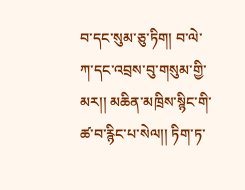བ་དང་སུམ་ཅུ་ཏིག། བ་ལེ་ཀ་དང་འབྲས་བུ་གསུམ་གྱི་མར།། མཆིན་མཁྲིས་སྙིང་གི་ཚ་བ་རྙིང་པ་སེལ།། ཏིག་ཏ་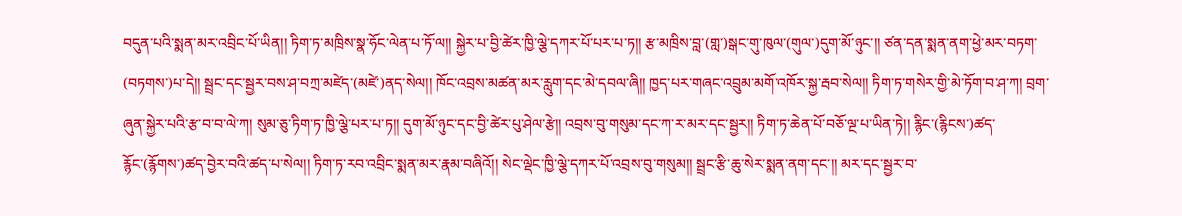བདུན་པའི་སྨན་མར་འབྲིང་པོ་ཡིན།། ཏིག་ཏ་མཁྲིས་སྣ་ཧོང་ལེན་པ་ཏོ་ལ།། སྐྱེར་པ་བྱི་ཚེར་ཁྱི་ལྕེ་དཀར་པོ་པར་པ་ཏ།། རྩ་མཁྲིས་བླ་(གླ་)སྒང་གུ་ཁུལ་(གུལ་)དུག་མོ་ཉུང་།། ཙན་དན་སྨན་ནག་ཕྱེ་མར་བཏག་ (བཏགས་)པ་དེ།། སྦྲང་དང་སྦྱར་བས་ཤ་བཀྲ་མཛེད་(མཛེ་)ནད་སེལ།། ཁོང་འབྲས་མཚན་མར་རླུག་དང་མེ་དབལ་ཞི།། ཁྱད་པར་གཞང་འབྲུམ་མགོ་འཁོར་སྐྱ་རྦབ་སེལ།། ཏིག་ཏ་གསེར་གྱི་མེ་ཏོག་བ་ཤ་ཀ། བྲག་ཞུན་སྐྱེར་པའི་རྩ་བ་བ་ལེ་ཀ། སུམ་ཅུ་ཏིག་ཏ་ཁྱི་ལྕེ་པར་པ་ཏ།། དུག་མོ་ཉུང་དང་བྱི་ཚེར་པུ་ཤེལ་རྩེ།། འབྲས་བུ་གསུམ་དང་ཀ་ར་མར་དང་སྦྱར།། ཏིག་ཏ་ཆེན་པོ་བཅོ་ལྔ་པ་ཡིན་ཏེ།། རྙིང་(རྙིངས་)ཚད་རྙོང་(རྙོགས་)ཚད་བྱེར་བའི་ཚད་པ་སེལ།། ཏིག་ཏ་རབ་འབྲིང་སྨན་མར་རྣམ་བཞིའོ།། སེང་ལྡེང་ཁྱི་ལྕེ་དཀར་པོ་འབྲས་བུ་གསུམ།། སྦྲང་རྩི་ཆུ་སེར་སྨན་ནག་དང་།། མར་དང་སྦྱར་བ་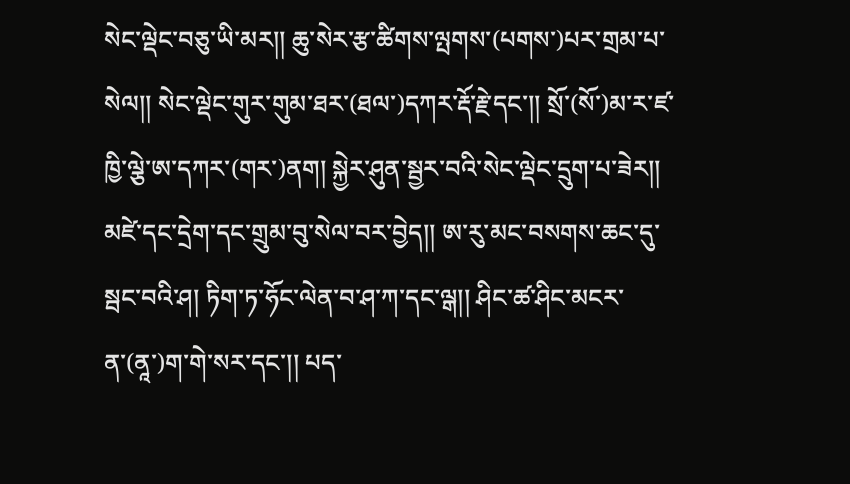སེང་ལྡེང་བཅུ་ཡི་མར།། ཆུ་སེར་རྩ་ཚིགས་ལྤགས་(པགས་)པར་གྲམ་པ་སེལ།། སེང་ལྡེང་གུར་གུམ་ཐར་(ཐལ་)དཀར་རྡོ་རྗེ་དང་།། སྲོ་(སོ་)མ་ར་ཛ་ཁྱི་ལྕེ་ཨ་དཀར་(གར་)ནག། སྐྱེར་ཤུན་སྦྱར་བའི་སེང་ལྡེང་དྲུག་པ་ཟེར།། མཛེ་དང་དྲེག་དང་གྲུམ་བུ་སེལ་བར་བྱེད།། ཨ་རུ་མང་བསགས་ཆང་དུ་སྦང་བའི་ཤ། ཏིག་ཏ་ཧོང་ལེན་བ་ཤ་ཀ་དང་ལྒ།། ཤིང་ཚ་ཤིང་མངར་ན་(ནཱ་)ག་གེ་སར་དང་།། པད་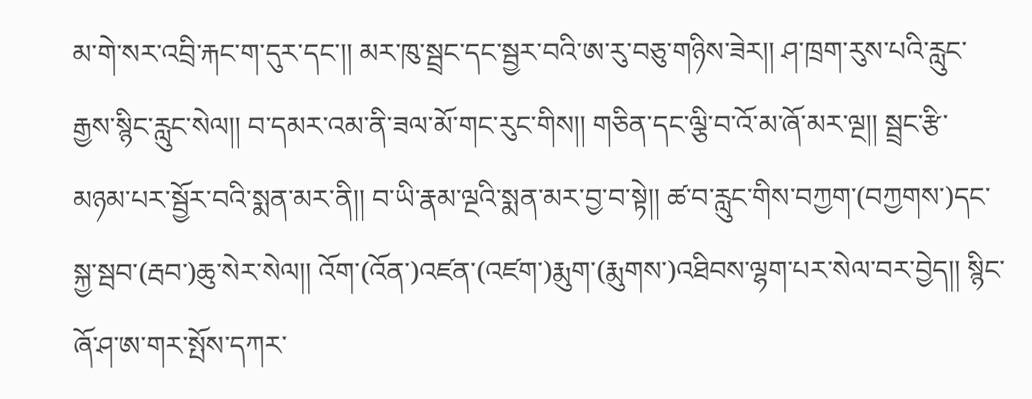མ་གེ་སར་འབྲི་རྐང་ག་དུར་དང་།། མར་ཁུ་སྦྲང་དང་སྦྱར་བའི་ཨ་རུ་བཅུ་གཉིས་ཟེར།། ཤ་ཁྲག་རུས་པའི་རླུང་རྒྱས་སྙིང་རླུང་སེལ།། བ་དམར་འམ་ནི་ཟལ་མོ་གང་རུང་གིས།། གཅིན་དང་ལྕི་བ་འོ་མ་ཞོ་མར་ལྔ།། སྦྲང་རྩི་མཉམ་པར་སྦྱོར་བའི་སྨན་མར་ནི།། བ་ཡི་རྣམ་ལྔའི་སྨན་མར་བྱ་བ་སྟེ།། ཚ་བ་རླུང་གིས་བཀྱག་(བཀྱགས་)དང་སྐྱ་སྦབ་(རྦབ་)ཆུ་སེར་སེལ།། འོག་(འོན་)འཛན་(འཛག་)རྨུག་(རྨུགས་)འཐིབས་ལྷག་པར་སེལ་བར་བྱེད།། སྙིང་ཞོ་ཤ་ཨ་གར་སྤོས་དཀར་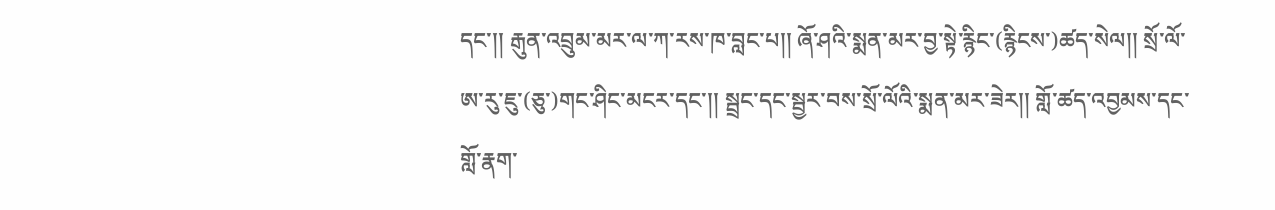དང་།། རྒུན་འབྲུམ་མར་ལ་ཀ་རས་ཁ་བླང་པ།། ཞོ་ཤའི་སྨན་མར་བྱ་སྟེ་རྙིང་(རྙིངས་)ཚད་སེལ།། སྲོ་ལོ་ཨ་རུ་ཇུ་(ཅུ་)གང་ཤིང་མངར་དང་།། སྦྲང་དང་སྦྱར་བས་སྲོ་ལོའི་སྨན་མར་ཟེར།། གློ་ཚད་འབྱམས་དང་གློ་རྣག་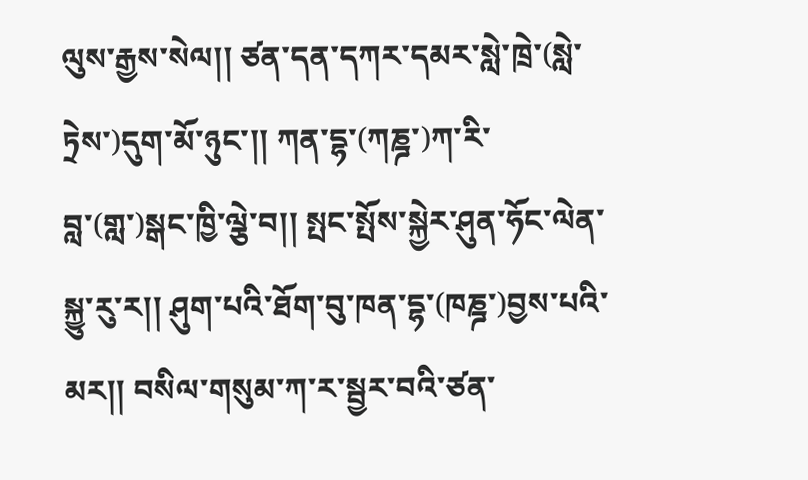ལུས་རྒྱས་སེལ།། ཙན་དན་དཀར་དམར་སླེ་ཁྲེ་(སླེ་ཏྲེས་)དུག་མོ་ཉུང་།། ཀན་དྷ་(ཀཎྜ་)ཀ་རི་བླ་(གླ་)སྒང་ཁྱི་ལྕེ་བ།། སྤང་སྤོས་སྐྱེར་ཤུན་ཧོང་ལེན་སྐྱུ་རུ་ར།། ཤུག་པའི་ཐོག་བུ་ཁན་དྷ་(ཁཎྜ་)བྱས་པའི་མར།། བསིལ་གསུམ་ཀ་ར་སྦྱར་བའི་ཙན་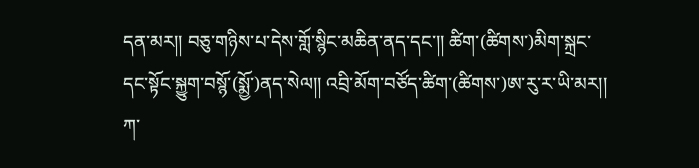དན་མར།། བཅུ་གཉིས་པ་དེས་གློ་སྙིང་མཆིན་ནད་དང་།། ཚིག་(ཚིགས་)མིག་སྐྲང་དང་སྟོང་སྐྱུག་བསྙོ་(སྨྱོ་)ནད་སེལ།། འབྲི་མོག་བཙོད་ཚིག་(ཚིགས་)ཨ་རུ་ར་ཡི་མར།། ཀ་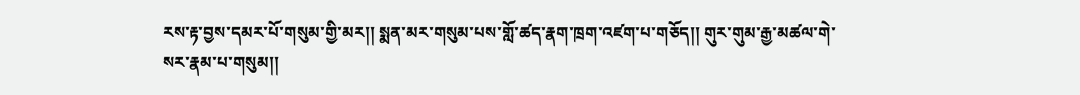རས་རྟ་བྱས་དམར་པོ་གསུམ་གྱི་མར།། སྨན་མར་གསུམ་པས་གློ་ཚད་རྣག་ཁྲག་འཛག་པ་གཅོད།། གུར་གུམ་རྒྱ་མཚལ་གེ་སར་རྣམ་པ་གསུམ།།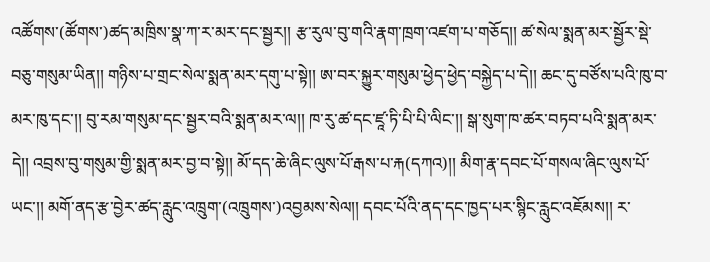འཚོགས་(ཚོགས་)ཚད་མཁྲིས་སྣ་ཀ་ར་མར་དང་སྦྱར།། རྩ་རུལ་བུ་གའི་རྣག་ཁྲག་འཛག་པ་གཅོད།། ཚ་སེལ་སྨན་མར་སྦྱོར་སྡེ་བཅུ་གསུམ་ཡིན།། གཉིས་པ་གྲང་སེལ་སྨན་མར་དགུ་པ་སྟེ།། ཨ་བར་སྐྱུར་གསུམ་ཕྱེད་ཕྱེད་བསྐྱེད་པ་དེ།། ཆང་དུ་བཙོས་པའི་ཁུ་བ་མར་ཁུ་དང་།། བུ་རམ་གསུམ་དང་སྦྱར་བའི་སྨན་མར་ལ།། ཁ་རུ་ཚ་དང་ཛཱ་ཏི་པི་པི་ལིང་།། སྒ་སུག་ཁ་ཚར་བཏབ་པའི་སྨན་མར་དེ།། འབྲས་བུ་གསུམ་གྱི་སྨན་མར་བྱ་བ་སྟེ།། མོ་དད་ཆེ་ཞིང་ལུས་པོ་རྒས་པ་རྐ(དཀའ)།། མིག་རྣ་དབང་པོ་གསལ་ཞིང་ལུས་པོ་ཡང་།། མགོ་ནད་རྩ་བྱེར་ཚད་རླུང་འཁྲུག་(འཁྲུགས་)འབྱམས་སེལ།། དབང་པོའི་ནད་དང་ཁྱད་པར་སྙིང་རླུང་འཇོམས།། ར་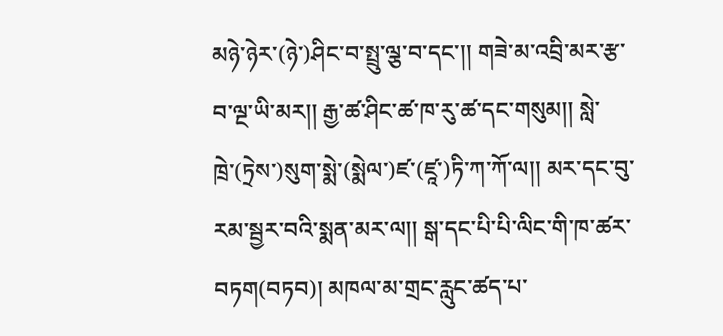མཉེ་ཉེར་(ཉེ་)ཤིང་བ་སྤྲུ་ལྕ་བ་དང་།། གཟེ་མ་འབྲི་མར་རྩ་བ་ལྔ་ཡི་མར།། རྒྱ་ཚ་ཤིང་ཚ་ཁ་རུ་ཚ་དང་གསུམ།། སླེ་ཁྲེ་(ཏྲེས་)སུག་སྨེ་(སྨེལ་)ཛ་(ཛཱ་)ཏི་ཀ་ཀོ་ལ།། མར་དང་བུ་རམ་སྦྱར་བའི་སྨན་མར་ལ།། སྒ་དང་པི་པི་ལིང་གི་ཁ་ཚར་བཏག(བཏབ)། མཁལ་མ་གྲང་རླུང་ཚད་པ་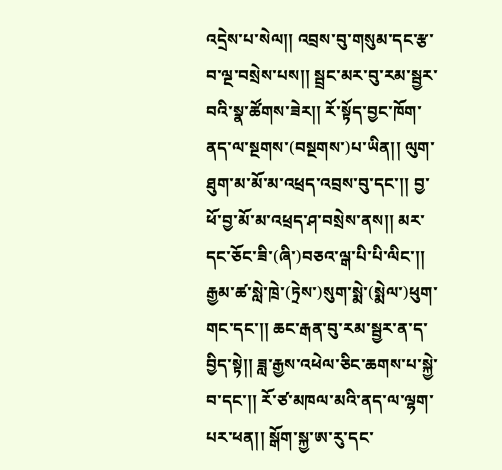འདྲེས་པ་སེལ།། འབྲས་བུ་གསུམ་དང་རྩ་བ་ལྔ་བསྲེས་པས།། སྦྲང་མར་བུ་རམ་སྦྱར་བའི་སྣ་ཚོགས་ཟེར།། རོ་སྟོད་བྱང་ཁོག་ནད་ལ་སྔགས་(བསྔགས་)པ་ཡིན།། ལུག་ཐུག་མ་མོ་མ་འཕྲད་འབྲས་བུ་དང་།། བྱ་ཕོ་བྱ་མོ་མ་འཕྲད་ཤ་བསྲེས་ནས།། མར་དང་ཅོང་ཟི་(ཞི་)བཅའ་ལྒ་པི་པི་ལིང་།། རྒྱམ་ཚ་སླེ་ཁྲེ་(ཏྲེས་)སུག་སྨེ་(སྨེལ་)ཕུག་གང་དང་།། ཆང་རྒན་བུ་རམ་སྦྱར་ན་ད་བྱིད་སྟེ།། ཟླ་རྒྱས་འཕེལ་ཅིང་ཆགས་པ་སྐྱེ་བ་དང་།། རོ་ཙ་མཁལ་མའི་ནད་ལ་ལྷག་པར་ཕན།། སྒོག་སྐྱ་ཨ་རུ་དང་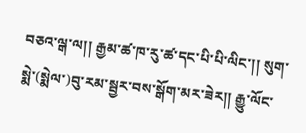བཅའ་ལྒ་ལ།། རྒྱམ་ཚ་ཁ་རུ་ཚ་དང་པི་པི་ལིང་།། སུག་སྨེ་(སྨེལ་)བུ་རམ་སྦྱར་བས་སྒོག་མར་ཟེར།། རྒྱུ་ལོང་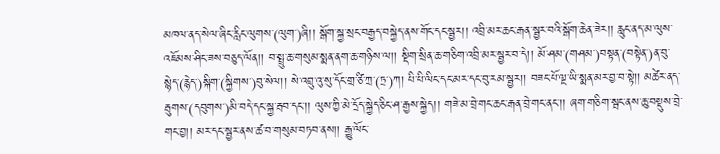མཁལ་ནད་སེལ་ཞིང་རླིང་ལུགས་(ལུག་)ཞི།། སྒོག་སྐྱ་སྲང་བརྒྱད་བསྐྱེད་ནས་གོང་དང་སྦྱར།། འབྲི་མར་ཆང་རྒན་སྦྱར་བའི་སྒོག་ཆེན་ཟེར།། རླུང་ནད་མ་ལུས་འཇོམས་ཤིང་ཟས་བཅུད་ལོན།། བ་སྤྲུ་ཆ་གསུམ་སྨན་ནག་ཆ་གཉིས་ལ།། སྡིག་སྲིན་ཆ་གཅིག་འབྲི་མར་སྦྱར་བ་དེ།། མོ་ཤམ་(གཤམ་)བསྟན་(བསྟེན་)ན་བུ་སྙེད་(རྙེད་)སྐིག་(སྐྱིགས་)བུ་སེལ།། སེ་འབྲུ་འུ་སུ་དོང་གྲ་ཙི་ཀྲ་(ཏྲ་)ཀ། པི་པི་ལིང་དང་མར་དང་བུ་རམ་སྦྱར།། བཟང་པོ་ལྔ་ཡི་སྨན་མར་བྱ་བ་སྟེ།། མཚེར་ནད་རྦུགས་(དབུགས་)མི་བདེ་དང་སྐྱ་རྦབ་དང་།། ལུས་ཀྱི་མེ་དྲོད་སྐྱེད་ཅིང་ཤ་རྒྱས་སྐྱེད།། གཟེ་མ་བྲེ་གང་ཆང་རྒན་བྲེ་གང་ནང་།། ཞག་གཅིག་སྦང་ནས་ཆུ་བསྡུས་བྲེ་གང་བྱ།། མར་དང་སྦྱར་ནས་ཚ་བ་གསུམ་བཏབ་ནས།། རྒྱུ་ལོང་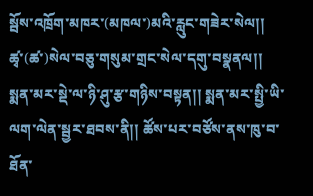སྦོས་འཁྲོག་མཁར་(མཁལ་)མའི་རླུང་གཟེར་སེལ།། ཚྭ་(ཚ་)སེལ་བཅུ་གསུམ་གྲང་སེལ་དགུ་བསྣནལ།། སྨན་མར་སྡེ་ལ་ཉི་ཤུ་རྩ་གཉིས་བསྟན།། སྨན་མར་སྤྱི་ཡི་ལག་ལེན་སྦྱར་ཐབས་ནི།། ཚོས་པར་བཙོས་ནས་ཁུ་བ་ཐོན་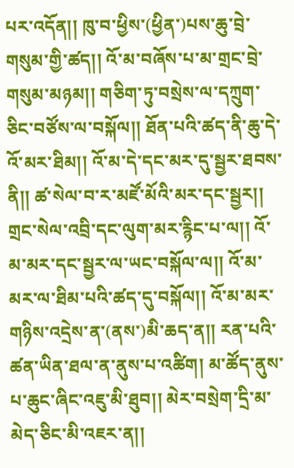པར་འདོན།། ཁུ་བ་ཕྱིས་(ཕྱིན་)པས་ཆུ་བྲེ་གསུམ་གྱི་ཚད།། འོ་མ་བཞོས་པ་མ་གྲང་བྲེ་གསུམ་མཉམ།། གཅིག་ཏུ་བསྲེས་ལ་དཀྲུག་ཅིང་བཙོས་ལ་བསྐོལ།། ཐོན་པའི་ཚད་ནི་ཆུ་དེ་འོ་མར་ཐིམ།། འོ་མ་དེ་དང་མར་དུ་སྦྱར་ཐབས་ནི།། ཚ་སེལ་བ་ར་མཛོ་མོའི་མར་དང་སྦྱར།། གྲང་སེལ་འབྲི་དང་ལུག་མར་རྙིང་པ་ལ།། འོ་མ་མར་དང་སྦྱར་ལ་ཡང་བསྐོལ་ལ།། འོ་མ་མར་ལ་ཐིམ་པའི་ཚད་དུ་བསྐོལ།། འོ་མ་མར་གཉིས་འདྲེས་ན་(ནས་)མི་ཆད་ན།། རན་པའི་ཚན་ཡིན་ཐལ་ན་ནུས་པ་འཚིག། མ་ཚོད་ནུས་པ་ཆུང་ཞིང་འཇུ་མི་ཐུབ།། མེར་བསྲེག་དྲི་མ་མེད་ཅིང་མི་འཇར་ན།།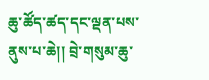ཆུ་ཚོད་ཚད་དང་ལྡན་པས་ནུས་པ་ཆེ།། བྲེ་གསུམ་ཆུ་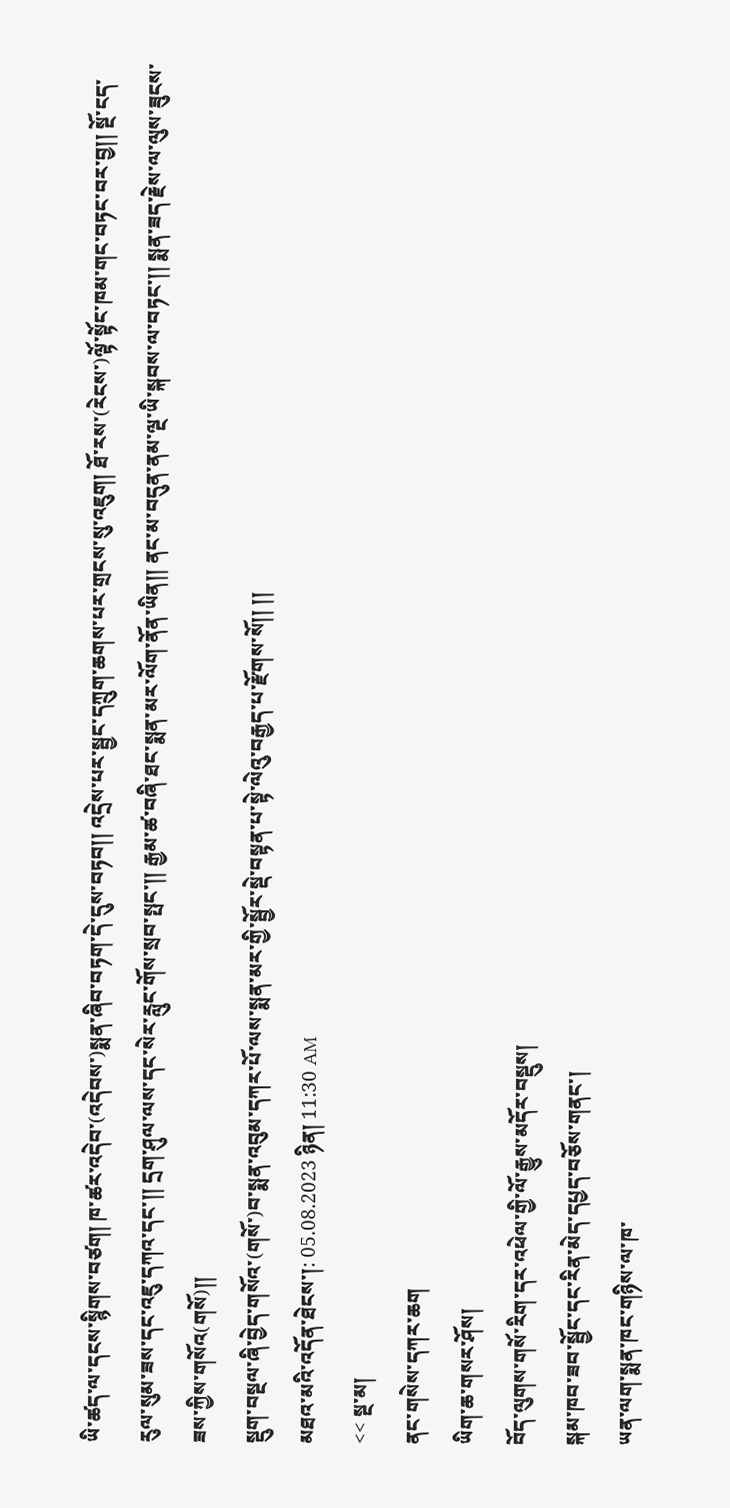ཡི་ཚད་ལ་དངས་སྙིགས་བཙག། ཁ་ཚར་འདེབ་(འདེབས་)སྨན་ཞིབ་བཏག་དེ་དུས་བཏབ།། འདྲེས་པར་སྦྱང་དཀྲུག་ཆགས་པར་གྲངས་སུ་འཇུག། ཐོ་རས་(རེངས་)ལྟོ་སྟོང་ཁམ་གང་བཏང་བར་བྱ།། སྔོ་ངད་རུལ་སུམ་ཟས་དང་འཇུ་དཀའ་དང་།། དྲག་ཤུལ་ལས་དང་སེར་རླུང་གོས་སྲབ་སྤང་།། རྒྱམ་ཚ་བཞི་ཐང་སྨན་མར་ལོག་ནོན་ཡིན།། ནང་མ་བདུན་ནམ་ལྔ་ཡི་སྐབས་ལ་བཏང་།། སྨན་ཟད་རྗེས་ལ་ལུས་ཟུངས་ཟས་ཀྱིས་གསོའ(གསོ)།།
སྡུག་བསྔལ་ཞི་བྱེད་གསོའ་(གསོ་)བ་སྨན་འབུམ་དཀར་པོ་ལས་སྨན་མར་གྱི་སྦྱོར་སྡེ་བསྟན་པ་སྟེ་ལེའུ་བརྒྱད་པ་རྫོགས་སོ།། །།
མཐའ་མའི་འདོན་ཐེངས་།: 05.08.2023 ཉིན། 11:30 AM
<< སྔ་མ།
ནང་གསེས་དཀར་ཆག
ཡིག་ཆ་གསར་ཤོས།
བོད་ལུགས་གསོ་རིག་དར་འཕེལ་གྱི་ལོ་རྒྱུས་མདོར་བསྡུས།
སྐམ་ཁབ་ཟབ་སྦྱོང་དང་རིན་མེད་དཔྱད་བཅོས་གནང་།
ཡན་ལག་སྨན་ཁང་གཉིས་ལ་ཁ་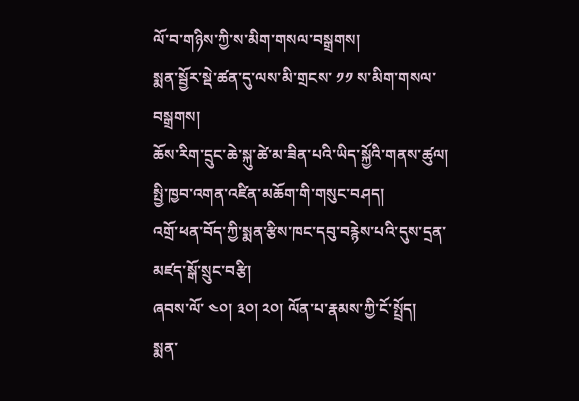ལོ་བ་གཉིས་ཀྱི་ས་མིག་གསལ་བསྒྲགས།
སྨན་སྦྱོར་སྡེ་ཚན་དུ་ལས་མི་གྲངས་ ༡༡ ས་མིག་གསལ་བསྒྲགས།
ཆོས་རིག་དྲུང་ཆེ་སྐུ་ཚེ་མ་ཟིན་པའི་ཡིད་སྐྱོའི་གནས་ཚུལ།
སྤྱི་ཁྱབ་འགན་འཛིན་མཆོག་གི་གསུང་བཤད།
འགྲོ་ཕན་བོད་ཀྱི་སྨན་རྩིས་ཁང་དབུ་བརྙེས་པའི་དུས་དྲན་མཛད་སྒོ་སྲུང་བརྩི།
ཞབས་ལོ་ ༤༠། ༣༠། ༢༠། ལོན་པ་རྣམས་ཀྱི་ངོ་སྤྲོད།
སྨན་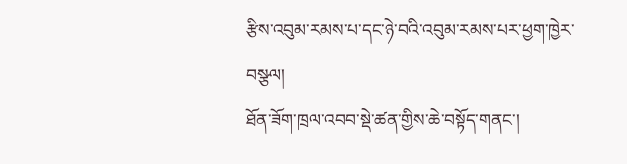རྩིས་འབུམ་རམས་པ་དང་ཉེ་བའི་འབུམ་རམས་པར་ཕྱག་ཁྱེར་བསྩལ།
ཐོན་ཟོག་ཁྲལ་འབབ་སྡེ་ཚན་གྱིས་ཆེ་བསྟོད་གནང་།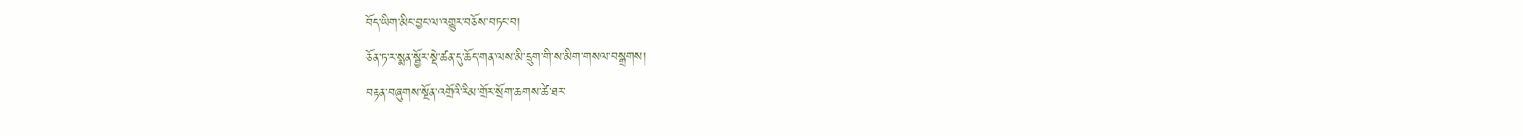བོད་ཡིག་མིང་བྱང་ལ་འགྱུར་བཅོས་བཏང་བ།
ཅོན་ཏ་ར་སྨན་སྦྱོར་སྡེ་ཚན་དུ་ཆོད་གན་ལས་མི་དྲུག་གི་ས་མིག་གསལ་བསྒྲགས།
བརྟན་བཞུགས་སྔོན་འགྲོའི་རིམ་གྲོར་སྲོག་ཆགས་ཚེ་ཐར་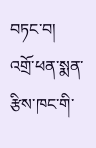བཏང་བ།
འགྲོ་ཕན་སྨན་རྩིས་ཁང་གི་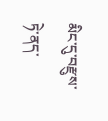མིང་དུ་བརྫུས་ཏེ་ནད་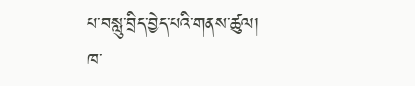པ་བསླུ་བྲིད་བྱེད་པའི་གནས་ཚུལ།
ཁ་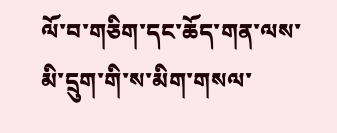ལོ་བ་གཅིག་དང་ཆོད་གན་ལས་མི་དྲུག་གི་ས་མིག་གསལ་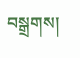བསྒྲགས།